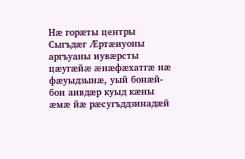Нæ горæты центры Сыгъдæг Æртæиуоны аргъуаны иувæрсты цæугæйæ æнæфæхатгæ нæ фæуыдзынæ, уый бонæй-бон аивдæр куыд кæны æмæ йæ рæсугъддзинадæй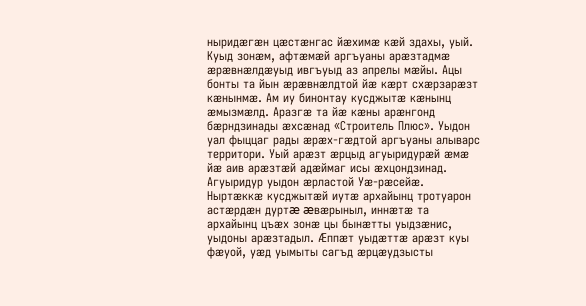ныридæгæн цæстæнгас йæхимæ кæй здахы, уый. Куыд зонæм, афтæмæй аргъуаны арæзтадмæ æрæвнæлдæуыд ивгъуыд аз апрелы мæйы. Ацы бонты та йын æрæвнæлдтой йæ кæрт схæрзарæзт кæнынмæ. Ам иу бинонтау кусджытæ кæнынц æмызмæлд. Аразгæ та йæ кæны арæнгонд бæрндзинады æхсæнад «Строитель Плюс». Уыдон уал фыццаг рады æрæх-гæдтой аргъуаны алыварс территори. Уый арæзт æрцыд агуыридурæй æмæ йæ аив арæзтæй адæймаг исы æхцондзинад. Агуыридур уыдон æрластой Уæ-рæсейæ. Ныртæккæ кусджытæй иутæ архайынц тротуарон  астæрдæн дуртæ æвæрыныл, иннæтæ та архайынц цъæх зонæ цы бынæтты уыдзæнис, уыдоны арæзтадыл. Æппæт уыдæттæ арæзт куы фæуой, уæд уымыты сагъд æрцæудзысты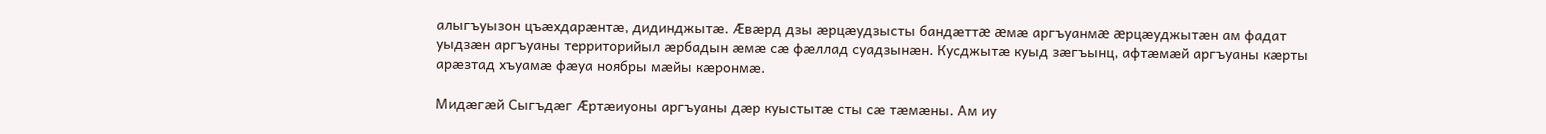алыгъуызон цъæхдарæнтæ, дидинджытæ. Æвæрд дзы æрцæудзысты бандæттæ æмæ аргъуанмæ æрцæуджытæн ам фадат уыдзæн аргъуаны территорийыл æрбадын æмæ сæ фæллад суадзынæн. Кусджытæ куыд зæгъынц, афтæмæй аргъуаны кæрты арæзтад хъуамæ фæуа ноябры мæйы кæронмæ.

Мидæгæй Сыгъдæг Æртæиуоны аргъуаны дæр куыстытæ сты сæ тæмæны. Ам иу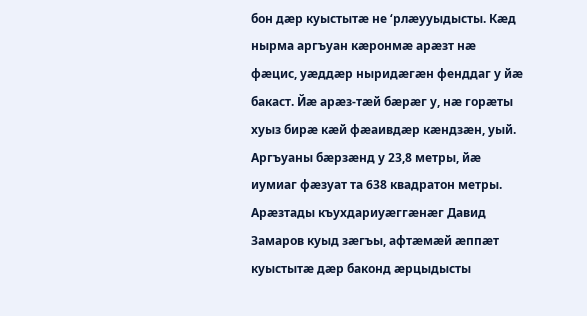бон дæр куыстытæ не ‘рлæууыдысты. Кæд нырма аргъуан кæронмæ арæзт нæ фæцис, уæддæр ныридæгæн фенддаг у йæ бакаст. Йæ арæз-тæй бæрæг у, нæ горæты хуыз бирæ кæй фæаивдæр кæндзæн, уый. Аргъуаны бæрзæнд у 23,8 метры, йæ иумиаг фæзуат та 638 квадратон метры. Арæзтады къухдариуæггæнæг Давид Замаров куыд зæгъы, афтæмæй æппæт куыстытæ дæр баконд æрцыдысты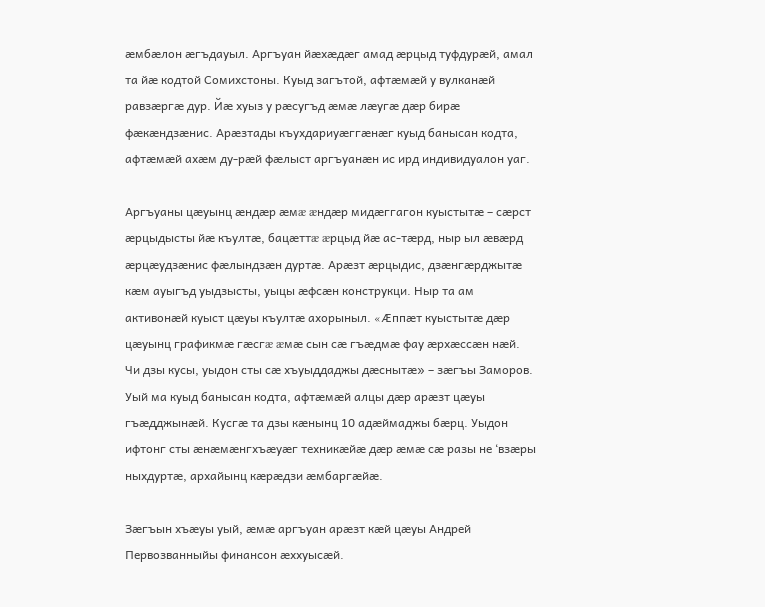æмбæлон æгъдауыл. Аргъуан йæхæдæг амад æрцыд туфдурæй, амал та йæ кодтой Сомихстоны. Куыд загътой, афтæмæй у вулканæй равзæргæ дур. Йæ хуыз у рæсугъд æмæ лæугæ дæр бирæ фæкæндзæнис. Арæзтады къухдариуæггæнæг куыд банысан кодта, афтæмæй ахæм ду-рæй фæлыст аргъуанæн ис ирд индивидуалон уаг.

Аргъуаны цæуынц æндæр æмæ æндæр мидæггагон куыстытæ – сæрст æрцыдысты йæ къултæ, бацæттæ æрцыд йæ ас-тæрд, ныр ыл æвæрд æрцæудзæнис фæлындзæн дуртæ. Арæзт æрцыдис, дзæнгæрджытæ кæм ауыгъд уыдзысты, уыцы æфсæн конструкци. Ныр та ам активонæй куыст цæуы къултæ ахорыныл. «Æппæт куыстытæ дæр цæуынц графикмæ гæсгæ æмæ сын сæ гъæдмæ фау æрхæссæн нæй.  Чи дзы кусы, уыдон сты сæ хъуыддаджы дæснытæ» – зæгъы Заморов. Уый ма куыд банысан кодта, афтæмæй алцы дæр арæзт цæуы гъæдджынæй. Кусгæ та дзы кæнынц 10 адæймаджы бæрц. Уыдон ифтонг сты æнæмæнгхъæуæг техникæйæ дæр æмæ сæ разы не ‘взæры ныхдуртæ, архайынц кæрæдзи æмбаргæйæ.

Зæгъын хъæуы уый, æмæ аргъуан арæзт кæй цæуы Андрей Первозванныйы финансон æххуысæй.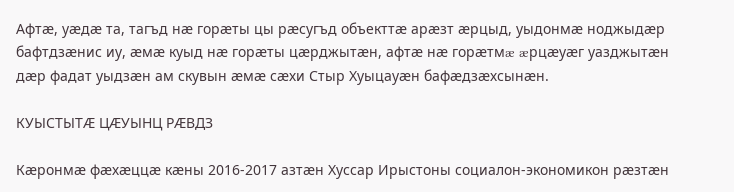Афтæ, уæдæ та, тагъд нæ горæты цы рæсугъд объекттæ арæзт æрцыд, уыдонмæ ноджыдæр бафтдзæнис иу, æмæ куыд нæ горæты цæрджытæн, афтæ нæ горæтмæ æрцæуæг уазджытæн дæр фадат уыдзæн ам скувын æмæ сæхи Стыр Хуыцауæн бафæдзæхсынæн.

КУЫСТЫТÆ ЦÆУЫНЦ РÆВДЗ

Кæронмæ фæхæццæ кæны 2016-2017 азтæн Хуссар Ирыстоны социалон-экономикон рæзтæн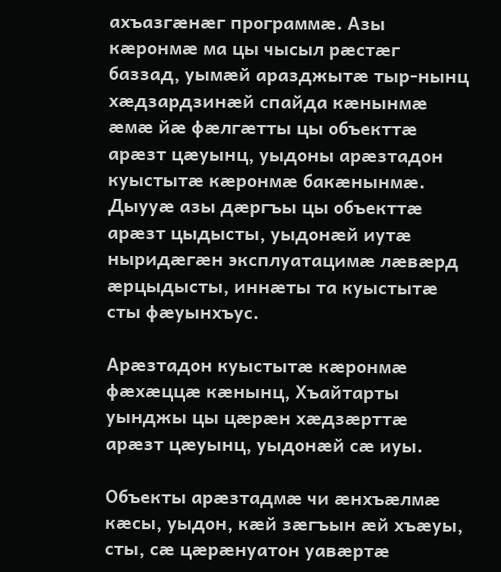ахъазгæнæг программæ. Азы кæронмæ ма цы чысыл рæстæг баззад, уымæй аразджытæ тыр-нынц хæдзардзинæй спайда кæнынмæ æмæ йæ фæлгæтты цы объекттæ арæзт цæуынц, уыдоны арæзтадон куыстытæ кæронмæ бакæнынмæ. Дыууæ азы дæргъы цы объекттæ арæзт цыдысты, уыдонæй иутæ ныридæгæн эксплуатацимæ лæвæрд æрцыдысты, иннæты та куыстытæ сты фæуынхъус.

Арæзтадон куыстытæ кæронмæ фæхæццæ кæнынц, Хъайтарты уынджы цы цæрæн хæдзæрттæ арæзт цæуынц, уыдонæй сæ иуы.

Объекты арæзтадмæ чи æнхъæлмæ кæсы, уыдон, кæй зæгъын æй хъæуы, сты, сæ цæрæнуатон уавæртæ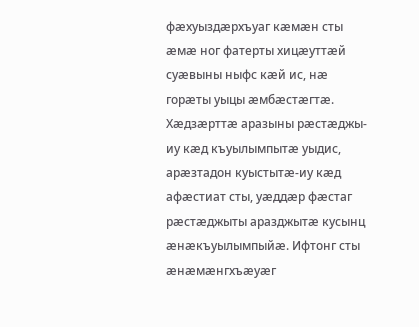фæхуыздæрхъуаг кæмæн сты æмæ ног фатерты хицæуттæй суæвыны ныфс кæй ис, нæ горæты уыцы æмбæстæгтæ. Хæдзæрттæ аразыны рæстæджы-иу кæд къуылымпытæ уыдис, арæзтадон куыстытæ-иу кæд афæстиат сты, уæддæр фæстаг рæстæджыты аразджытæ кусынц æнæкъуылымпыйæ. Ифтонг сты æнæмæнгхъæуæг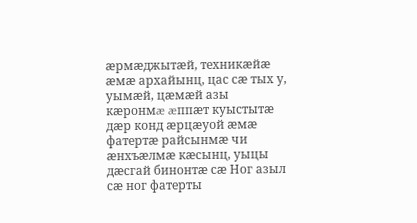æрмæджытæй, техникæйæ æмæ архайынц, цас сæ тых у, уымæй, цæмæй азы кæронмæ æппæт куыстытæ дæр конд æрцæуой æмæ фатертæ райсынмæ чи æнхъæлмæ кæсынц, уыцы дæсгай бинонтæ сæ Ног азыл сæ ног фатерты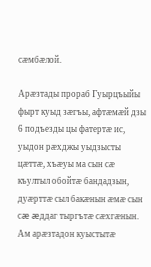сæмбæлой.

Арæзтады прораб Гуырцъыйы фырт куыд зæгъы, афтæмæй дзы 6 подъезды цы фатертæ ис, уыдон рæхджы уыдзысты цæттæ, хъæуы ма сын сæ къултыл обойтæ бандадзын, дуæрттæ сыл бакæнын æмæ сын сæ æддаг тыргътæ сæхгæнын. Ам арæзтадон куыстытæ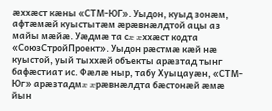æххæст кæны «СТМ-ЮГ». Уыдон, куыд зонæм, афтæмæй куыстытæм æрæвнæлдтой ацы аз майы мæйæ. Уæдмæ та сæ æххæст кодта «СоюзСтройПроект». Уыдон рæстмæ кæй нæ куыстой, уый тыххæй объекты арæзтад тынг бафæстиат ис. Фæлæ ныр, табу Хуыцауæн, «СТМ-Юг» арæзтадмæ æрæвнæлдта бæстонæй æмæ йын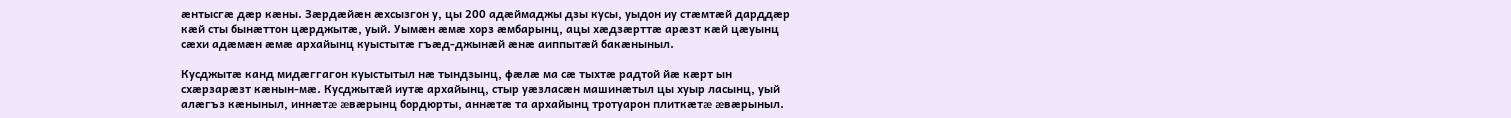æнтысгæ дæр кæны. Зæрдæйæн æхсызгон у, цы 200 адæймаджы дзы кусы, уыдон иу стæмтæй дарддæр кæй сты бынæттон цæрджытæ, уый. Уымæн æмæ хорз æмбарынц, ацы хæдзæрттæ арæзт кæй цæуынц сæхи адæмæн æмæ архайынц куыстытæ гъæд-джынæй æнæ аиппытæй бакæныныл.

Кусджытæ канд мидæггагон куыстытыл нæ тындзынц, фæлæ ма сæ тыхтæ радтой йæ кæрт ын схæрзарæзт кæнын-мæ. Кусджытæй иутæ архайынц, стыр уæзласæн машинæтыл цы хуыр ласынц, уый алæгъз кæныныл, иннæтæ æвæрынц бордюрты, аннæтæ та архайынц тротуарон плиткæтæ æвæрыныл.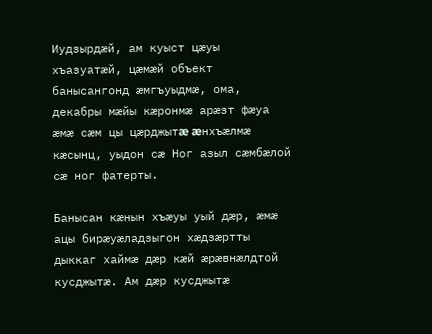Иудзырдæй, ам куыст цæуы хъазуатæй, цæмæй объект банысангонд æмгъуыдмæ, ома, декабры мæйы кæронмæ арæзт фæуа æмæ сæм цы цæрджытæ æнхъæлмæ кæсынц, уыдон сæ Ног азыл сæмбæлой сæ ног фатерты.

Банысан кæнын хъæуы уый дæр, æмæ ацы бирæуæладзыгон хæдзæртты дыккаг хаймæ дæр кæй æрæвнæлдтой кусджытæ. Ам дæр кусджытæ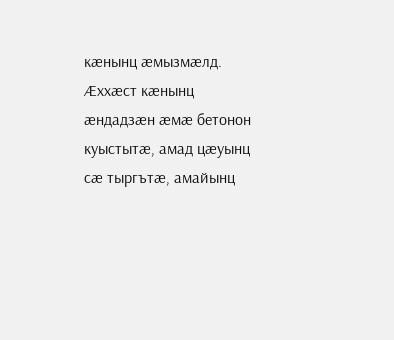кæнынц æмызмæлд. Æххæст кæнынц æндадзæн æмæ бетонон куыстытæ, амад цæуынц сæ тыргътæ, амайынц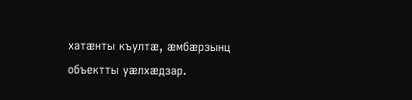хатæнты къултæ, æмбæрзынц объектты уæлхæдзар.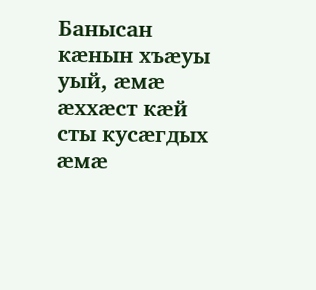Банысан кæнын хъæуы уый, æмæ æххæст кæй сты кусæгдых æмæ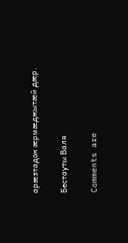арæзтадон æрмæджытæй дæр.

Бестауты Валя

Comments are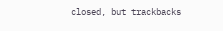closed, but trackbacks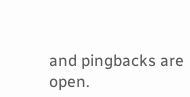and pingbacks are open.